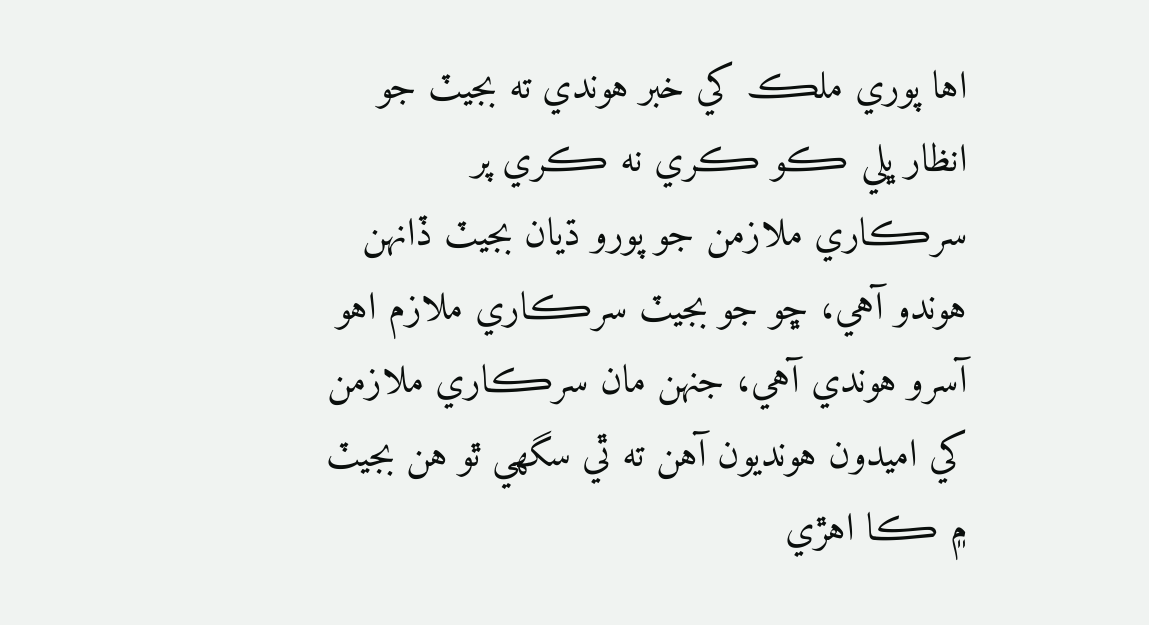اها پوري ملڪ کي خبر هوندي ته بجيٽ جو انظار ڀلي ڪو ڪري نه ڪري پر سرڪاري ملازمن جو پورو ڌيان بجيٽ ڏانهن هوندو آهي، ڇو جو بجيٽ سرڪاري ملازم اهو آسرو هوندي آهي، جنهن مان سرڪاري ملازمن کي اميدون هونديون آهن ته ٿي سگهي ٿو هن بجيٽ ۾ ڪا اهڙي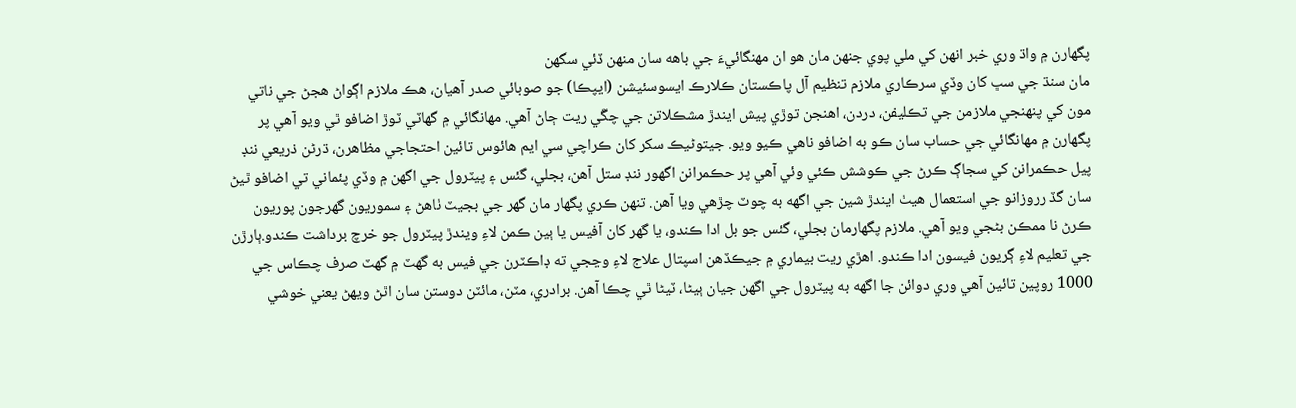پگهارن ۾ واڌ وري خبر انهن کي ملي پوي جنهن مان هو ان مهنگائيءَ جي باهه سان منهن ڏئي سگهن
مان سنڌ جي سڀ کان وڏي سرڪاري ملازم تنظيم آل پاڪستان ڪلارڪ ايسوسئيشن (ايپڪا) جو صوبائي صدر آهيان، هڪ ملازم اڳواڻ هجڻ جي ناتي مون کي پنهنجي ملازمن جي تڪليفن، دردن، اهنجن توڙي پيش ايندڙ مشڪلاتن جي چڱي ريت ڄاڻ آهي. مهانگائي ۾ گهاٽي ٽوڙ اضافو ٿي ويو آهي پر پگهارن ۾ مهانگائي جي حساب سان ڪو به اضافو ناهي ڪيو ويو. جيتوڻيڪ سکر کان ڪراچي سي ايم هائوس تائين احتجاجي مظاهرن، ڌرڻن ذريعي ننڊ پيل حڪمرانن کي سجاڳ ڪرڻ جي ڪوشش ڪئي وئي آهي پر حڪمرانن اگهور ننڊ ستل آهن، بجلي، گئس ۽ پيٽرول جي اگهن ۾ وڏي پئماني تي اضافو ٿيڻ سان گڏ رروزانو جي استعمال هيٺ ايندڙ شين جي اگهه به چوٽ چڙهي ويا آهن. تنهن ڪري پگهار مان گهر جي بجيٽ ٺاهڻ ۽ سموريون گهرجون پوريون ڪرڻ نا ممڪن بڻجي ويو آهي. ملازم پگهارمان بجلي، گئس جو بل ادا ڪندو، يا گهر کان آفيس يا ٻين ڪمن لاءِ ويندڙ پيٽرول جو خرچ برداشت ڪندو.ٻارڙن جي تعليم لاءِ ڳريون فيسون ادا ڪندو. اهڙي ريت بيماري ۾ جيڪڏهن اسپتال علاج لاءِ وڃجي ته ڊاڪٽرن جي فيس به گهٽ ۾ گهٽ صرف چڪاس جي 1000 روپين تائين آهي وري دوائن جا اگهه به پيٽرول جي اگهن جيان ٻيڻا، ٽيڻا ٿي چڪا آهن. برادري، مٽن، مائٽن دوستن سان اٿڻ ويهڻ يعني خوشي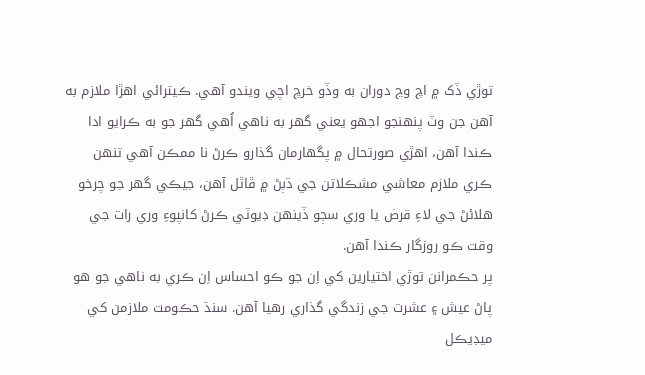توڙي ڏک ۾ اچ وڃ دوران به وڏو خرچ اچي ويندو آهي. ڪيترائي اهڙا ملازم به آهن جن وٽ پنهنجو اجهو يعني گهر به ناهي اُهي گهر جو به ڪرايو ادا ڪندا آهن، اهڙي صورتحال ۾ پگهارمان گذارو ڪرڻ نا ممڪن آهي تنهن ڪري ملازم معاشي مشڪلاتن جي ڌٻڻ ۾ ڦاٿل آهن، جيڪي گهر جو چرخو هلائڻ جي لاءِ قرض يا وري سڄو ڏينهن ڊيوٽي ڪرڻ کانپوءِ وري رات جي وقت ڪو روزگار ڪندا آهن.
پر حڪمرانن توڙي اختيارين کي اِن جو ڪو احساس اِن ڪري به ناهي جو هو پاڻ عيش ۽ عشرت جي زندگي گذاري رهيا آهن. سنڌ حڪومت ملازمن کي ميڊيڪل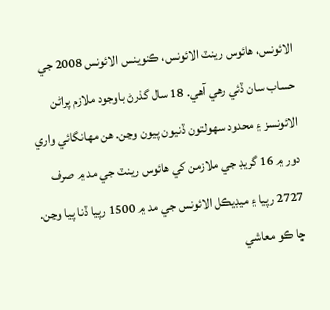الائونس، هائوس رينٽ الائونس، ڪنوينس الائونس 2008 جي حساب سان ڏئي رهي آهي. 18 سال گذرڻ باوجود ملازم پراڻن الائونسز ۽ محدود سهولتون ڏنيون پيون وڃن. هن مهانگائي واري دور ۾ 16 گريڊ جي ملازمن کي هائوس رينٽ جي مد ۾ صرف 2727 رپيا ۽ ميڊيڪل الائونس جي مد ۾ 1500 رپيا ڏنا پيا وڃن. ڇا ڪو معاشي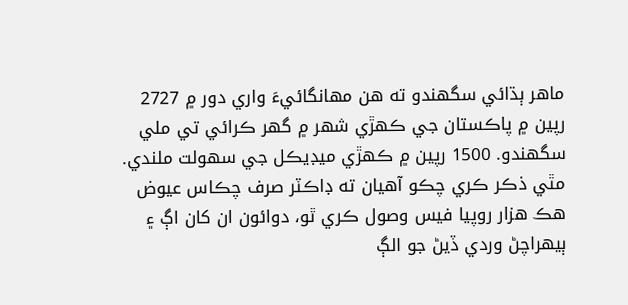ماهر ٻڌائي سگهندو ته هن مهانگائيءَ واري دور ۾ 2727 رپين ۾ پاڪستان جي ڪهڙي شهر ۾ گهر ڪرائي تي ملي سگهندو. 1500 رپين ۾ ڪهڙي ميڊيڪل جي سهولت ملندي. مٿي ذڪر ڪري چڪو آهيان ته ڊاڪٽر صرف چڪاس عيوض هڪ هزار روپيا فيس وصول ڪري ٿو، دوائون ان کان اڳ ۽ ٻيهراچڻ وردي ڏيڻ جو الڳ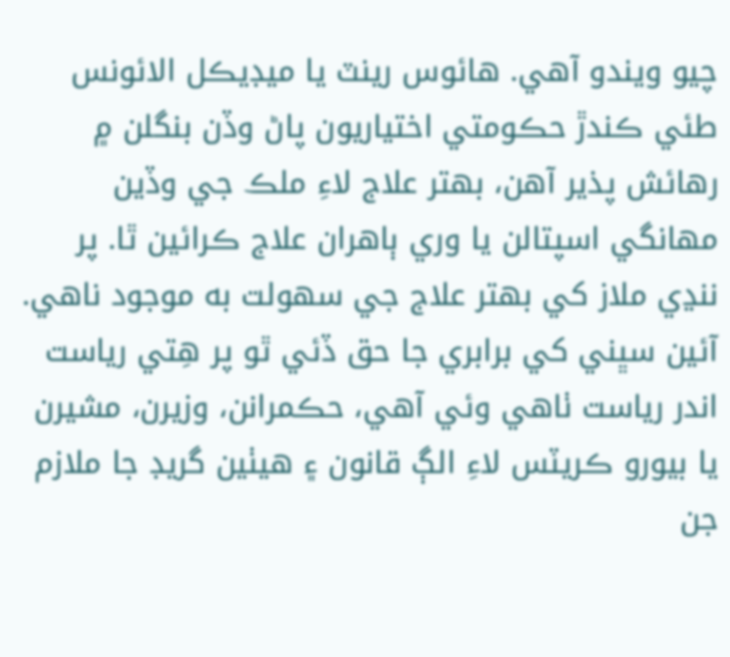چيو ويندو آهي. هائوس رينٽ يا ميڊيڪل الائونس طئي ڪندڙ حڪومتي اختياريون پاڻ وڏن بنگلن ۾ رهائش پذير آهن، بهتر علاج لاءِ ملڪ جي وڏين مهانگي اسپتالن يا وري ٻاهران علاج ڪرائين ٿا. پر ننڍي ملاز کي بهتر علاج جي سهولت به موجود ناهي. آئين سڀني کي برابري جا حق ڏئي ٿو پر هِتي رياست اندر رياست ٺاهي وئي آهي، حڪمرانن، وزيرن، مشيرن يا بيورو ڪريٽس لاءِ الڳ قانون ۽ هيٺين گريڊ جا ملازم جن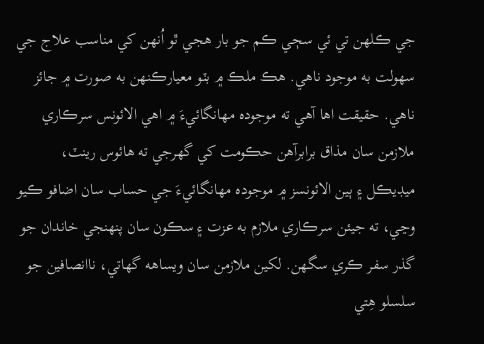جي ڪلهن تي ئي سڄي ڪم جو بار هجي ٿو اُنهن کي مناسب علاج جي سهولت به موجود ناهي. هڪ ملڪ ۾ بٽو معيارڪنهن به صورت ۾ جائز ناهي. حقيقت اها آهي ته موجوده مهانگائيءَ ۾ اهي الائونس سرڪاري ملازمن سان مذاق برابرآهن حڪومت کي گهرجي ته هائوس رينٽ، ميڊيڪل ۽ ٻين الائونسز ۾ موجوده مهانگائيءَ جي حساب سان اضافو ڪيو وڃي، ته جيئن سرڪاري ملازم به عزت ۽ سڪون سان پنهنجي خاندان جو گذر سفر ڪري سگهن. لکين ملازمن سان ويساهه گهاتي، ناانصافين جو سلسلو هِتي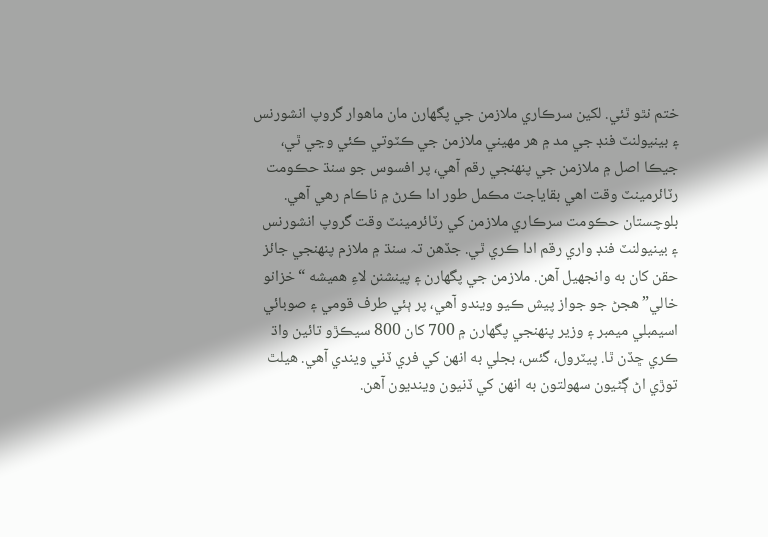ختم نٿو ٿئي. لکين سرڪاري ملازمن جي پگهارن مان ماهوار گروپ انشورنس ۽ بينيولنٽ فنڊ جي مد ۾ هر مهيني ملازمن جي ڪٽوتي ڪئي وڃي ٿي، جيڪا اصل ۾ ملازمن جي پنهنجي رقم آهي، پر افسوس جو سنڌ حڪومت رٽائرمينٽ وقت اهي بقاياجت مڪمل طور ادا ڪرڻ ۾ ناڪام رهي آهي. بلوچستان حڪومت سرڪاري ملازمن کي رٽائرمينٽ وقت گروپ انشورنس ۽ بينيولنٽ فنڊ واري رقم ادا ڪري ٿي. جڏهن تہ سنڌ ۾ ملازم پنهنجي جائز حقن کان به وانجهيل آهن. ملازمن جي پگهارن ۽ پينشنن لاءِ هميشه “خزانو خالي” هجڻ جو جواز پيش ڪيو ويندو آهي، پر ٻئي طرف قومي ۽ صوبائي اسيمبلي ميمبر ۽ وزير پنهنجي پگهارن ۾ 700 کان 800 سيڪڙو تائين واڌ ڪري ڇڏن ٿا. پيٽرول، گئس، بجلي به انهن کي فري ڏني ويندي آهي. هيلٿ توڙي اڻ ڳڻيون سهولتون به انهن کي ڏنيون وينديون آهن.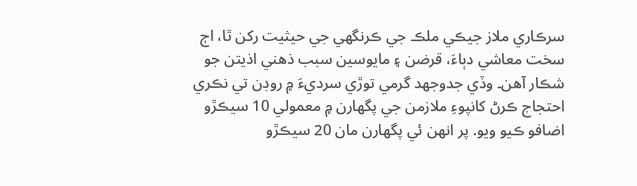سرڪاري ملاز جيڪي ملڪ جي ڪرنگهي جي حيثيت رکن ٿا، اڄ سخت معاشي دٻاءَ، قرضن ۽ مايوسين سبب ذهني اذيتن جو شڪار آهن۔ وڏي جدوجهد گرمي توڙي سرديءَ ۾ روڊن تي نڪري احتجاج ڪرڻ کانپوءِ ملازمن جي پگهارن ۾ معمولي 10 سيڪڙو اضافو ڪيو ويو. پر انهن ئي پگهارن مان 20 سيڪڙو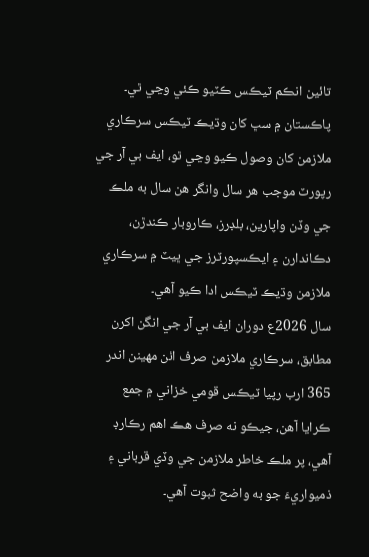تائين انڪم ٽيڪس ڪٽيو ڪئي وڃي ٿي۔ پاڪستان ۾ سڀ کان وڌيڪ ٽيڪس سرڪاري ملازمن کان وصول ڪيو وڃي ٿو، ايف بي آر جي رپورٽ موجب هر سال وانگر هن سال به ملڪ جي وڏن واپارين، بلڊرز، ڪاروبار ڪندڙن، دڪاندارن ۽ ايڪسپورٽرز جي ڀيٽ ۾ سرڪاري ملازمن وڌيڪ ٽيڪس ادا ڪيو آهي۔
سال 2026ع دوران ايف بي آر جي انگن اکرن مطابق، سرڪاري ملازمن صرف اٺن مهينن اندر 365 ارب رپيا ٽيڪس قومي خزاني ۾ جمع ڪرايا آهن، جيڪو نه صرف هڪ اهم رڪارڊ آهي، پر ملڪ خاطر ملازمن جي وڏي قرباني ۽ ذميواريءَ جو به واضح ثبوت آهي۔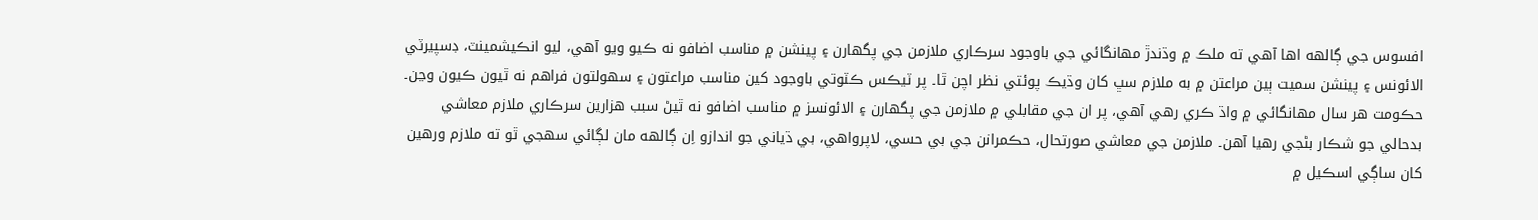افسوس جي ڳالهه اها آهي ته ملڪ ۾ وڌندڙ مهانگائي جي باوجود سرڪاري ملازمن جي پگهارن ۽ پينشن ۾ مناسب اضافو نه ڪيو ويو آهي، ليو انڪيشمينٽ، ڊسپيرٽي الائونس ۽ پينشن سميت ٻين مراعتن ۾ به ملازم سڀ کان وڌيڪ پوئتي نظر اچن ٿا۔ پر ٽيڪس ڪٽوتي باوجود کين مناسب مراعتون ۽ سهولتون فراهم نه ٿيون ڪيون وڃن۔ حڪومت هر سال مهانگائي ۾ واڌ ڪري رهي آهي، پر ان جي مقابلي ۾ ملازمن جي پگهارن ۽ الائونسز ۾ مناسب اضافو نه ٿيڻ سبب هزارين سرڪاري ملازم معاشي بدحالي جو شڪار بڻجي رهيا آهن۔ ملازمن جي معاشي صورتحال، حڪمرانن جي بي حسي، لاپرواهي، بي ڌياني جو اندازو اِن ڳالهه مان لڳائي سهجي ٿو ته ملازم ورهين کان ساڳي اسڪيل ۾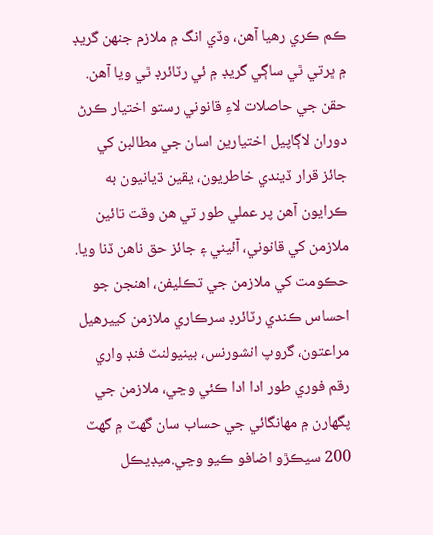ڪم ڪري رهيا آهن، وڏي انگ ۾ ملازم جنهن گريڊ ۾ ڀرتي ٿي ساڳي گريڊ ۾ ئي رٽائرڊ ٿي ويا آهن. حقن جي حاصلات لاءِ قانوني رستو اختيار ڪرڻ دوران لاڳاپيل اختيارين اسان جي مطالبن کي جائز قرار ڏيندي خاطريون، يقين ڌيانيون به ڪرايون آهن پر عملي طور تي هن وقت تائين ملازمن کي قانوني، آئيني ۽ جائز حق ناهن ڏنا ويا. حڪومت کي ملازمن جي تڪليفن، اهنجن جو احساس ڪندي رٽائرڊ سرڪاري ملازمن کييرهيل مراعتون، گروپ انشورنس، بينيولنٽ فنڊ واري رقم فوري طور ادا ادا ڪئي وڃي، ملازمن جي پگهارن ۾ مهانگائي جي حساب سان گهٽ ۾ گهٽ 200 سيڪڙو اضافو ڪيو وڃي.ميڊيڪل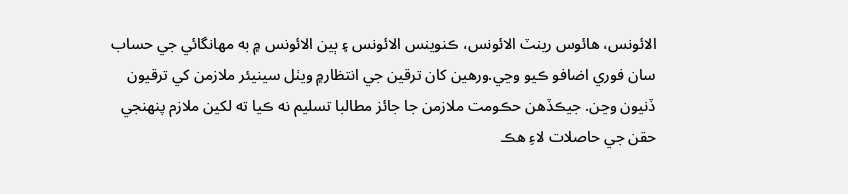الائونس، هائوس رينٽ الائونس، ڪنوينس الائونس ۽ ٻين الائونس ۾ به مهانگائي جي حساب سان فوري اضافو ڪيو وڃي.ورهين کان ترقين جي انتظار۾ ويٺل سينيئر ملازمن کي ترقيون ڏنيون وڃن. جيڪڏهن حڪومت ملازمن جا جائز مطالبا تسليم نه ڪيا ته لکين ملازم پنهنجي حقن جي حاصلات لاءِ هڪ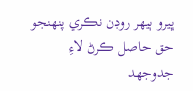ڀيرو ٻيهر روڊن نڪري پنهنجو حق حاصل ڪرڻ لاءِ جدوجهد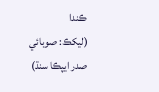ڪندا
(ليکڪ: صوبائي صدر ايپڪا سنڌ)